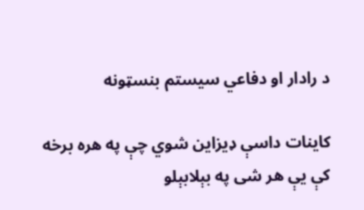د رادار او دفاعي سیستم بنسټونه

کاینات داسې ډیزاین شوي چې په هره برخه کې یې هر شی په بېلابېلو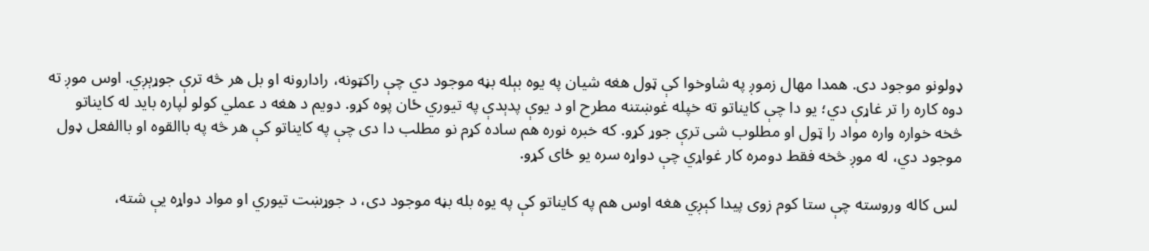ډولونو موجود دی. همدا مهال زموږ په شاوخوا کې ټول هغه شیان په یوه بېله بڼه موجود دي چې راکټونه، رادارونه او بل هر څه ترې جوړېږي. اوس موږ ته دوه کاره را تر غاړې دي؛ یو دا چې کایناتو ته خپله غوښتنه مطرح او د یوې پدېدې په تیوري ځان پوه کړو. دویم د هغه د عملي کولو لپاره باید له کایناتو څخه خواره واره مواد را ټول او مطلوب شی ترې جوړ کړو. که خبره نوره هم ساده کړم نو مطلب دا دی چې په کایناتو کې هر څه په باالقوه او باالفعل ډول موجود دي، له موږ څخه فقط دومره کار غواړي چې دواړه سره یو ځای کړو.

 لس کاله وروسته چې ستا کوم زوی پیدا کېږي هغه اوس هم په کایناتو کې په یوه بله بڼه موجود دی، د جوړښت تیوري او مواد دواړه یې شته،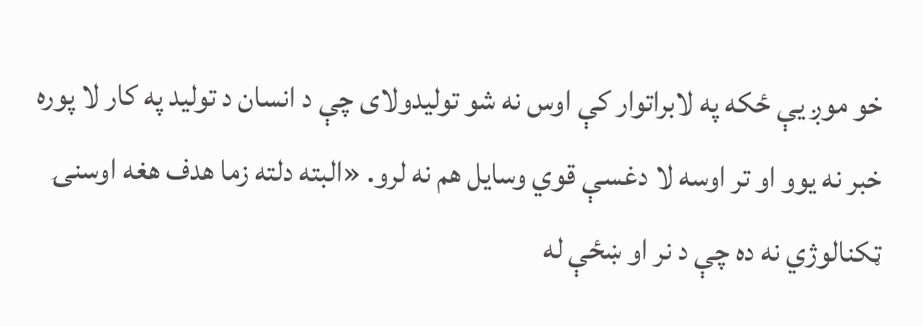خو موږ یې ځکه په لابراتوار کې اوس نه شو تولیدولای چې د انسان د تولید په کار لا پوره خبر نه یوو او تر اوسه لا دغسې قوي وسایل هم نه لرو. «البته دلته زما هدف هغه اوسنۍ ټکنالوژي نه ده چې د نر او ښځې له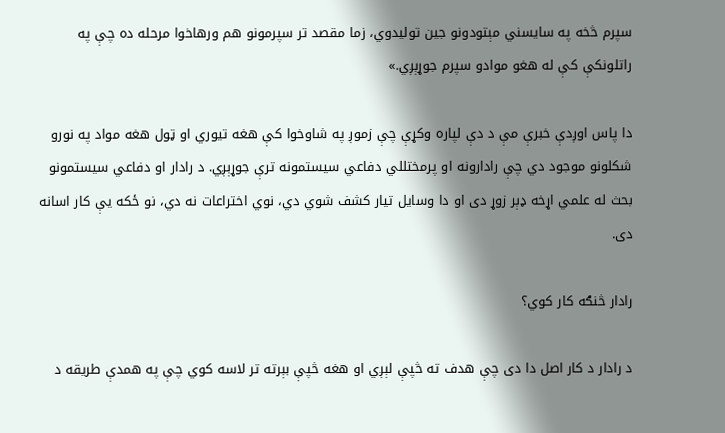سپرم څخه په سایسني مېتودونو جین تولیدوي، زما مقصد تر سپرمونو هم ورهاخوا مرحله ده چې په راتلونکې کې له هغو موادو سپرم جوړېږي.»

دا پاس اوږدې خبرې مې د دې لپاره وکړې چې زموږ په شاوخوا کې هغه تیوري او ټول هغه مواد په نورو شکلونو موجود دي چې رادارونه او پرمختللي دفاعي سیستمونه ترې جوړېږي. د رادار او دفاعي سیستمونو بحث له علمي اړخه ډېر زوړ دی او دا وسایل تیار کشف شوي دي، نوي اختراعات نه دي، نو ځکه یې کار اسانه دی.

رادار څنګه کار کوي؟

د رادار د کار اصل دا دی چې هدف ته څپې لېږي او هغه څپې بېرته تر لاسه کوي چې په همدې طریقه د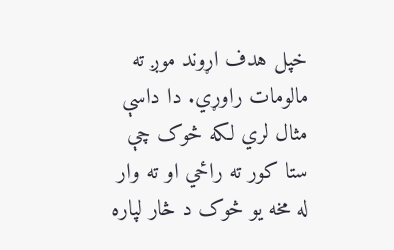خپل هدف اړوند موږ ته مالومات راوړي. دا داسې مثال لري لکه څوک چې ستا کور ته راځي او ته وار له مخه یو څوک د څار لپاره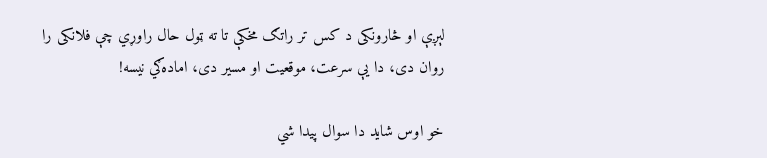لېږې او څارونکی د کس تر راتګ مخکې تا ته ټول حال راوړي چې فلانکی را روان دی، دا یې سرعت، موقعیت او مسیر دی، اماده‌ګي نیسه!

خو اوس شاید دا سوال پیدا شي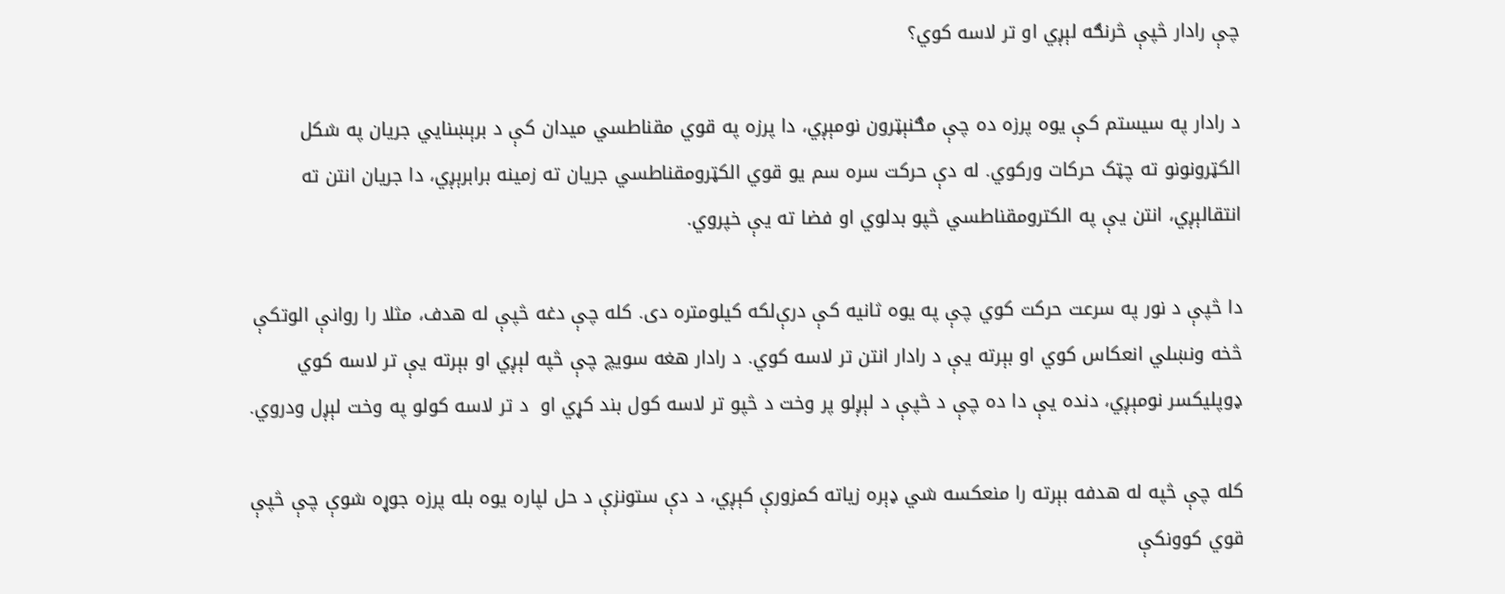چې رادار څپې څرنګه لېږي او تر لاسه کوي؟

د رادار په سیستم کې یوه پرزه ده چې مګنېټرون نومېږي، دا پرزه په قوي مقناطسي میدان کې د برېښنايي جریان په شکل الکټرونونو ته چټک حرکات ورکوي. له دې حرکت سره سم یو قوي الکټرومقناطسي جریان ته زمینه برابرېږي، دا جریان انتن ته انتقالېږي، انتن یې په الکترومقناطسي څپو بدلوي او فضا ته یې خپروي.

دا څپې د نور په سرعت حرکت کوي چې په یوه ثانیه کې درې‌لکه کیلومتره دی. کله چې دغه څپې له هدف، مثلا را روانې الوتکې څخه ونښلي انعکاس کوي او بېرته یې د رادار انتن تر لاسه کوي. د رادار هغه سویچ چې څپه لېږي او بېرته یې تر لاسه کوي ډوپلیکسر نومېږي، دنده یې دا ده چې د څپې د لېږلو پر وخت د څپو تر لاسه کول بند کړي او  د تر لاسه کولو په وخت لېږل ودروي.

کله چې څپه له هدفه بېرته را منعکسه شي ډېره زیاته کمزورې کېږي، د دې ستونزې د حل لپاره یوه بله پرزه جوړه شوې چې څپې قوي کوونکې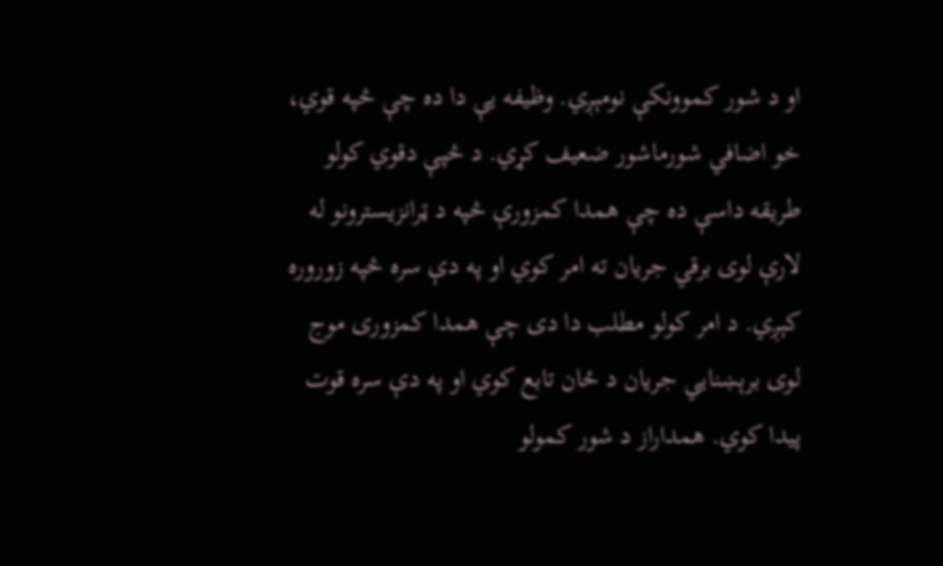او د شور کموونکې نومېږي. وظیفه یې دا ده چې څپه قوي، خو اضافي شورماشور ضعیف کړي. د څپې دقوي کولو طریقه داسې ده چې همدا کمزورې څپه د ټرانزیسترونو له لارې لوی برقي جریان ته امر کوي او په دې سره څپه زوروره کېږي. د امر کولو مطلب دا دی چې همدا کمزوری موج لوی برېښنايي جریان د ځان تابع کوي او په دې سره قوت پیدا کوي. همداراز د شور کمولو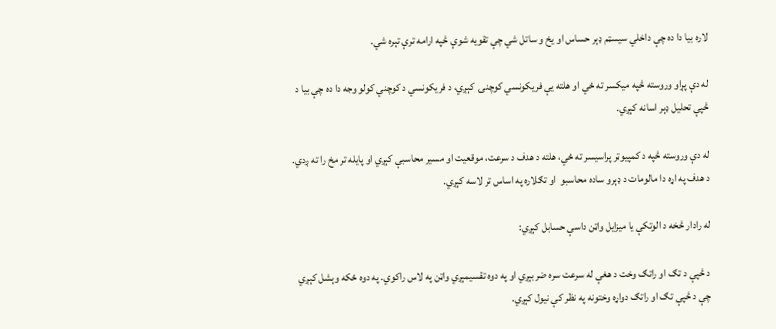لاره بیا دا ده چې داخلي سیسټم ډېر حساس او یخ و ساتل شي چې تقویه شوې څپه ارامه ترې تېره شي.

له دې پړاو وروسته څپه میکسر ته ځي او هلته یې فریکونسي کوچنۍ  کېږي، د فریکونسي د کوچني کولو وجه دا ده چې بیا د څپې تحلیل ډېر اسانه کېږي.

له دې وروسته څپه د کمپیوټر پراسیسر ته ځي، هلته د هدف د سرعت، موقعیت او مسیر محاسبې کېږي او پایله تر مخ را ته ږدي. د هدف په اړه دا مالومات د ډېرو ساده محاسبو  او تګلاره په اساس تر لاسه کېږي.

له رادار څخه د الوتکې یا میزایل واټن داسې حسابل کېږي:

د څپې د تګ او راتګ وخت د هغې له سرعت سره ضربېږي او په دوه تقسیمېږي واټن په لاس راکوي. په دوه ځکه وېشل کېږي چې د څپې تګ او راتګ دواړه وختونه په نظر کې نیول کېږي.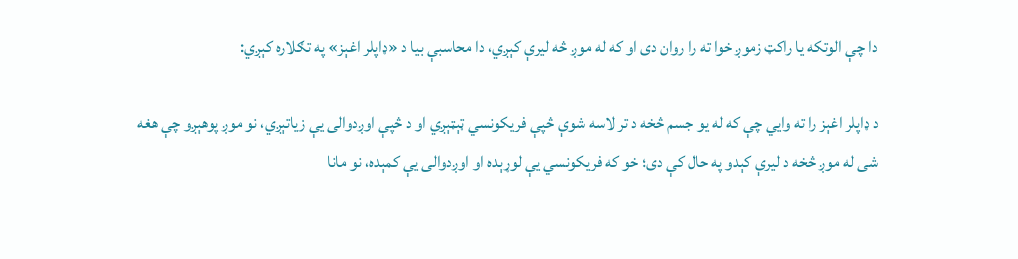دا چې الوتکه یا راکټ زموږ خوا ته را روان دی او که له موږ څه لیرې کېږي، دا محاسبې بیا د «ډاپلر اغېز» په تګلاره کېږي:

د ډاپلر اغېز را ته وايي چې که له یو جسم څخه د تر لاسه شوې څپې فریکونسي ټېټېږي او د څپې اوږدوالی یې زیاتېږي، نو موږ پوهېږو چې هغه شی له موږ څخه د لیرې کېدو په حال کې دی؛ خو که فریکونسي یې لوړېده او اوږدوالی یې کمېده، نو مانا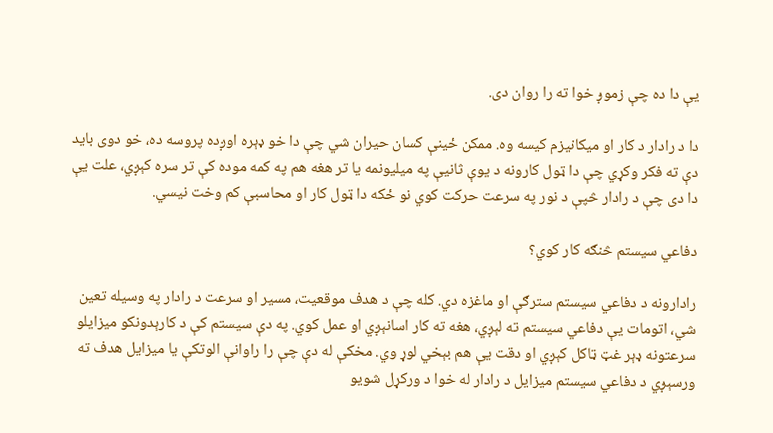یې دا ده چې زموږ خوا ته را روان دی.

دا د رادار د کار او میکانیزم کیسه وه. ممکن ځینې کسان حیران شي چې دا خو ډېره اوږده پروسه ده، خو دوی باید دې ته فکر وکړي چې دا ټول کارونه د یوې ثانیې په میلیونمه یا تر هغه هم په کمه موده کې تر سره کېږي، علت یې دا دی چې د رادار څپې د نور په سرعت حرکت کوي نو ځکه دا ټول کار او محاسبې کم وخت نیسي.

دفاعي سیستم څنګه کار کوي؟

رادارونه د دفاعي سیستم سترګې او ماغزه دي. کله چې د هدف موقعیت، مسیر او سرعت د رادار په وسیله تعین شي، اتومات یې دفاعي سیستم ته لېږي، هغه ته کار اسانېږي او عمل کوي. په دې سیستم کې د کارېدونکو میزایلو سرعتونه ډېر غټ ټاکل کېږي او دقت یې هم بېخي لوړ وي. مخکې له دې چې را راوانې الوتکې یا میزایل هدف ته ورسېږي د دفاعي سیستم میزایل د رادار له خوا د ورکړل شویو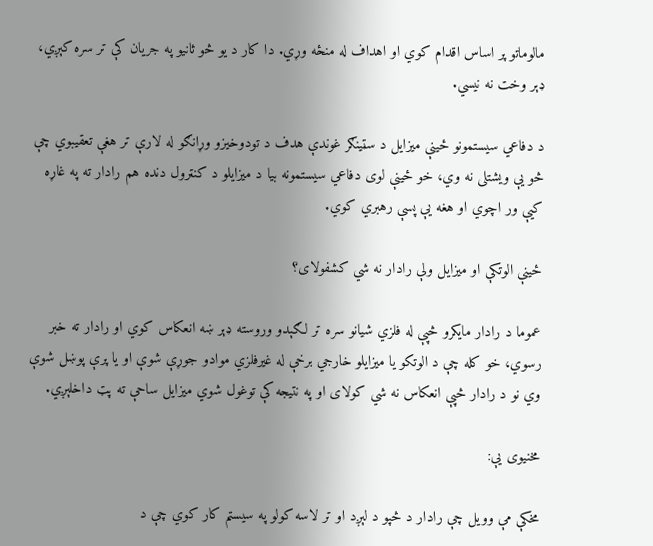مالوماتو پر اساس اقدام کوي او اهداف له منځه وړي. دا کار د یو څو ثانیو په جریان کې تر سره کېږي، ډېر وخت نه نیسي.

د دفاعي سیستمونو ځینې میزایل د سټینګر غوندې هدف د تودوخیزو وړانګو له لارې تر هغې تعقیبوي چې څو یې ویشتلی نه وي، خو ځینې لوی دفاعي سیستمونه بیا د میزایلو د کنټرول دنده هم رادار ته په غاړه کيې ور اچوي او هغه یې پسې رهبري کوي.

ځینې الوتکې او میزایل ولې رادار نه شي کشفولای؟

عموما د رادار مایکرو څپې له فلزي شیانو سره تر لګېدو وروسته ډېر ښه انعکاس کوي او رادار ته خبر رسوي، خو کله چې د الوتکو یا میزایلو خارجي برخې له غیرفلزي موادو جوړې شوې او یا پرې پوښل شوې وي نو د رادار څپې انعکاس نه شي کولای او په نتیجه کې توغول شوي میزایل ساحې ته پټ داخلېږي.

مخنیوی یې:

مخکې مې وویل چې رادار د څپو د لېږد او تر لاسه کولو په سیستم کار کوي چې د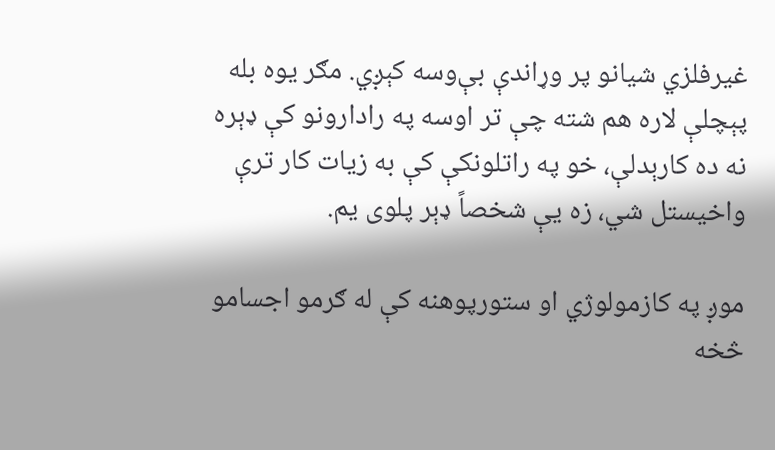غیرفلزي شیانو پر وړاندې بې‌وسه کېږي. مګر یوه بله پېچلې لاره هم شته چې تر اوسه په رادارونو کې ډېره نه ده کارېدلې، خو په راتلونکې کې به زیات کار ترې واخیستل شي، زه یې شخصاً ډېر پلوی یم.

موږ په کازمولوژي او ستورپوهنه کې له ګرمو اجسامو څخه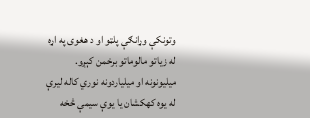وتونکې وړانګې پلټو او د هغوی په اړه له زیاتو مالوماتو برخمن کېږو. میلیونونه او میلیاردونه نوري کاله لیرې له یوه کهکشان یا یوې سیمې څخه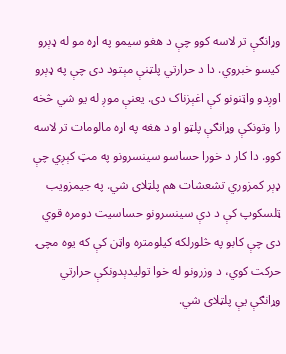وړانګې تر لاسه کوو چې د هغو سیمو په اړه مو له ډېرو کیسو خبروي. دا د حرارتي پلټنې مېتود دی چې په ډېرو اوږدو واټنونو کې اغېزناک دی. یعنې موږ له یو شي څخه را وتونکې وړانګې پلټو او د هغه په اړه مالومات تر لاسه کوو. دا کار د خورا حساسو سینسرونو په مټ کېږي چې ډېر کمزوري تشعشات هم پلټلای شي. په جیمزویب ټلسکوپ کې د دې سینسرونو حساسیت دومره قوي دی چې کابو په څلور‌لکه کیلومتره واټن کې که یوه مچۍ حرکت کوي، د وزرونو له خوا تولیدېدونکې حرارتي وړانګې یې پلټلای شي.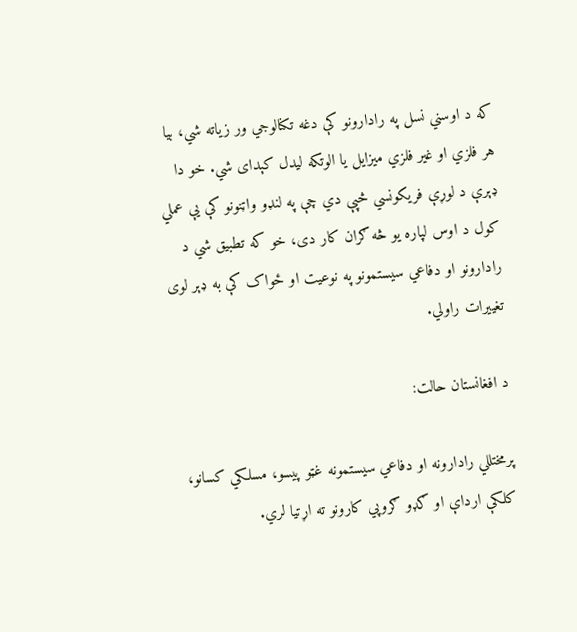که د اوسني نسل په رادارونو کې دغه تکنالوجي ور زیاته شي، بیا هر فلزي او غیر فلزي میزایل یا الوتکه لیدل کېدای شي. خو دا ډېرې د لوړې فریکونسي څپې دي چې په لنډو واټنونو کې یې عملي کول د اوس لپاره یو څه ګران کار دی، خو که تطبیق شي د رادارونو او دفاعي سیستمونو په نوعیت او ځواک کې به ډېر لوی تغییرات راولي.

د افغانستان حالت:

پرمختللي رادارونه او دفاعي سیستمونه غټو پیسو، مسلکي کسانو، کلکې ارداې او ګډو ګروپي کارونو ته اړتیا لري.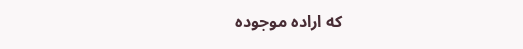که اراده موجوده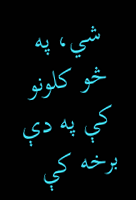شي، په څو کلونو کې په دې برخه کې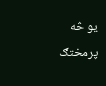یو څه پرمختګ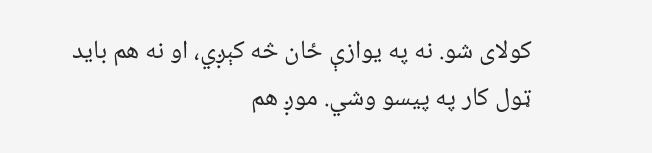کولای شو. نه په یوازې ځان څه کېږي، او نه هم باید ټول کار په پیسو وشي. موږ هم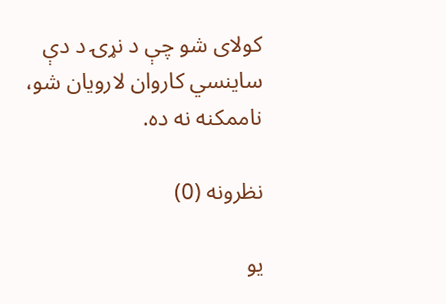کولای شو چې د نړۍ د دې ساینسي کاروان لارویان شو، ناممکنه نه ده.

نظرونه (0)

یو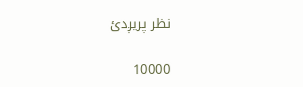نظر پریږدئ

10000